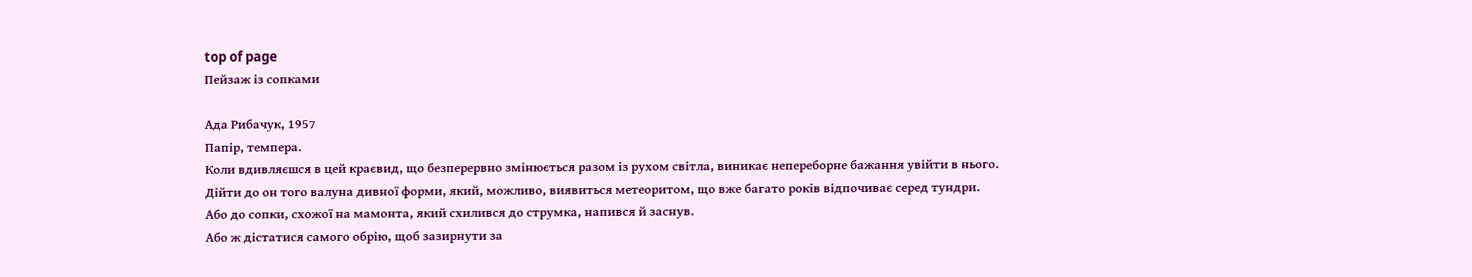top of page
Пейзаж із сопками

Ада Рибачук, 1957
Папір, темпера.
Коли вдивляєшся в цей краєвид, що безперервно змінюється разом із рухом світла, виникає непереборне бажання увійти в нього.
Дійти до он того валуна дивної форми, який, можливо, виявиться метеоритом, що вже багато років відпочиває серед тундри.
Або до сопки, схожої на мамонта, який схилився до струмка, напився й заснув.
Або ж дістатися самого обрію, щоб зазирнути за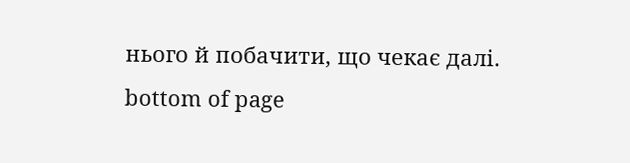нього й побачити, що чекає далі.
bottom of page